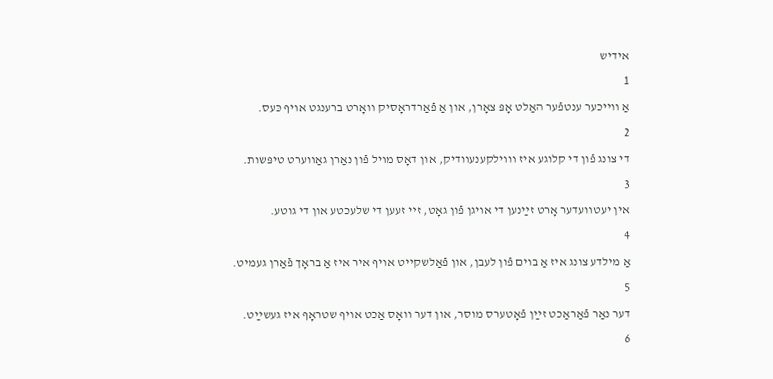אידיש
1
אַ װײכער ענטפֿער האַלט אָפּ צאָרן, און אַ פֿאַרדראָסיק װאָרט ברענגט אױף כּעס.
2
די צונג פֿון די קלוגע איז װױלקענעװדיק, און דאָס מױל פֿון נאַרן גאַװערט טיפּשות.
3
אין יעטװעדער אָרט זײַנען די אױגן פֿון גאָט, זײ זעען די שלעכטע און די גוטע.
4
אַ מילדע צונג איז אַ בױם פֿון לעבן, און פֿאַלשקײט אױף איר איז אַ בראָך פֿאַרן געמיט.
5
דער נאַר פֿאַראַכט זײַן פֿאָטערס מוסר, און דער װאָס אַכט אױף שטראָף איז געשײַט.
6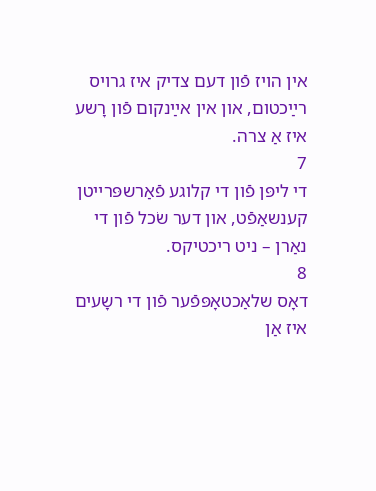אין הױז פֿון דעם צדיק איז גרױס רײַכטום, און אין אײַנקום פֿון רָשע איז אַ צרה.
7
די ליפּן פֿון די קלוגע פֿאַרשפּרײטן קענשאַפֿט, און דער שׂכל פֿון די נאַרן – ניט ריכטיקס.
8
דאָס שלאַכטאָפּפֿער פֿון די רשָעים איז אַן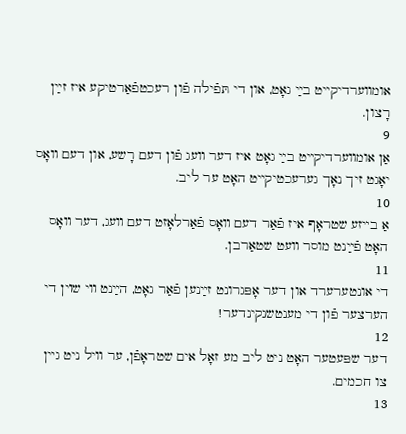אומװערדיקײט בײַ גאָט, און די תּפֿילה פֿון רעכטפֿאַרטיקע איז זײַן רָצון.
9
אַן אומװערדיקײט בײַ גאָט איז דער װעג פֿון דעם רָשע, און דעם װאָס יאָגט זיך נאָך גערעכטיקײט האָט ער ליב.
10
אַ בײזע שטראָף איז פֿאַר דעם װאָס פֿאַרלאָזט דעם װעג, דער װאָס האָט פֿײַנט מוסר װעט שטאַרבן.
11
די אונטערערד און דער אָפּגרונט זײַנען פֿאַר גאָט, הײַנט װי שױן די הערצער פֿון די מענטשנקינדער!
12
דער שפּעטער האָט ניט ליב מע זאָל אים שטראָפֿן, ער װיל ניט גײן צו חכמים.
13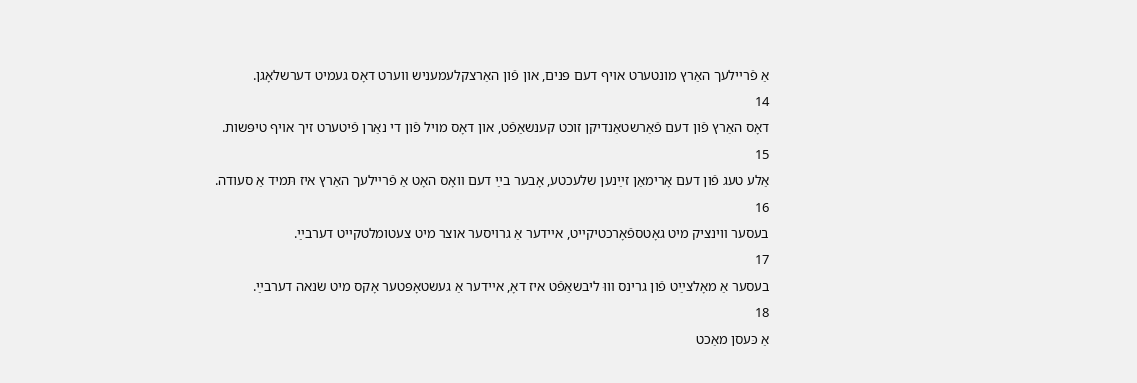אַ פֿרײלעך האַרץ מונטערט אױף דעם פּנים, און פֿון האַרצקלעמעניש װערט דאָס געמיט דערשלאָגן.
14
דאָס האַרץ פֿון דעם פֿאַרשטאַנדיקן זוכט קענשאַפֿט, און דאָס מױל פֿון די נאַרן פֿיטערט זיך אױף טיפּשות.
15
אַלע טעג פֿון דעם אָרימאַן זײַנען שלעכטע, אָבער בײַ דעם װאָס האָט אַ פֿרײלעך האַרץ איז תּמיד אַ סעודה.
16
בעסער װינציק מיט גאָטספֿאָרכטיקײט, אײדער אַ גרױסער אוצר מיט צעטומלטקײט דערבײַ.
17
בעסער אַ מאָלצײַט פֿון גרינס װוּ ליבשאַפֿט איז דאָ, אײדער אַ געשטאָפּטער אָקס מיט שׂנאה דערבײַ.
18
אַ כּעסן מאַכט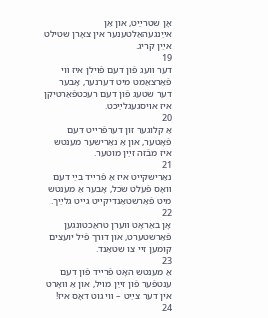אָן שטרײַט, און אַן אײַנגעהאַלטענער אין צאָרן שטילט אײַן קריג.
19
דער װעג פֿון דעם פֿױלן איז װי פֿאַרצאַמט מיט דערנער, אָבער דער שטעג פֿון דעם רעכטפֿאַרטיקן איז אױסגעגלײַכט.
20
אַ קלוגער זון דערפֿרײט דעם פֿאָטער, און אַ נאַרישער מענטש איז מבֿזה זײַן מוטער.
21
נאַרישקײט איז אַ פֿרײד בײַ דעם װאָס פֿעלט שׂכל, אָבער אַ מענטש מיט פֿאַרשטאַנדיקײט גײט גלײַך.
22
אָן באַראָט װערן טראַכטונגען פֿאַרשטערט, און דורך פֿיל יועצים קומען זײ צו שטאַנד.
23
אַ מענטש האָט פֿרײד פֿון דעם ענטפֿער פֿון זײַן מױל, און אַ װאָרט אין דער צײַט – װי גוט דאָס איז!
24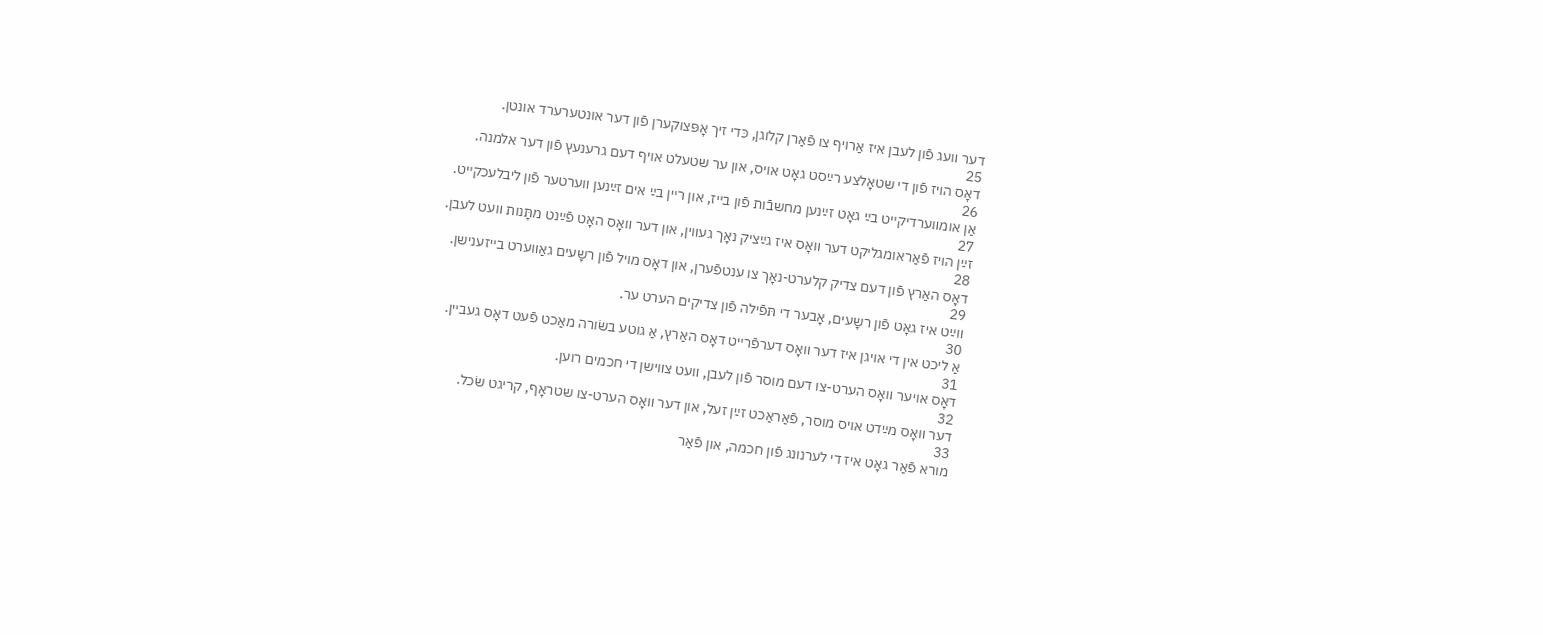דער װעג פֿון לעבן איז אַרױף צו פֿאַרן קלוגן, כּדי זיך אָפּצוקערן פֿון דער אונטערערד אונטן.
25
דאָס הױז פֿון די שטאָלצע רײַסט גאָט אױס, און ער שטעלט אױף דעם גרענעץ פֿון דער אלמנה.
26
אַן אומװערדיקײט בײַ גאָט זײַנען מחשבֿות פֿון בײז, און רײן בײַ אים זײַנען װערטער פֿון ליבלעכקײט.
27
זײַן הױז פֿאַראומגליקט דער װאָס איז גײַציק נאָך געװין, און דער װאָס האָט פֿײַנט מתָּנות װעט לעבן.
28
דאָס האַרץ פֿון דעם צדיק קלערט-נאָך צו ענטפֿערן, און דאָס מױל פֿון רשָעים גאַװערט בײזענישן.
29
װײַט איז גאָט פֿון רשָעים, אָבער די תּפֿילה פֿון צדיקים הערט ער.
30
אַ ליכט אין די אױגן איז דער װאָס דערפֿרײט דאָס האַרץ, אַ גוטע בשׂורה מאַכט פֿעט דאָס געבײן.
31
דאָס אױער װאָס הערט-צו דעם מוסר פֿון לעבן, װעט צװישן די חכמים רוען.
32
דער װאָס מײַדט אױס מוסר, פֿאַראַכט זײַן זעל, און דער װאָס הערט-צו שטראָף, קריגט שׂכל.
33
מורא פֿאַר גאָט איז די לערנונג פֿון חכמה, און פֿאַר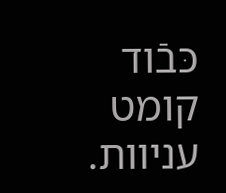כּבֿוד קומט עניװת.